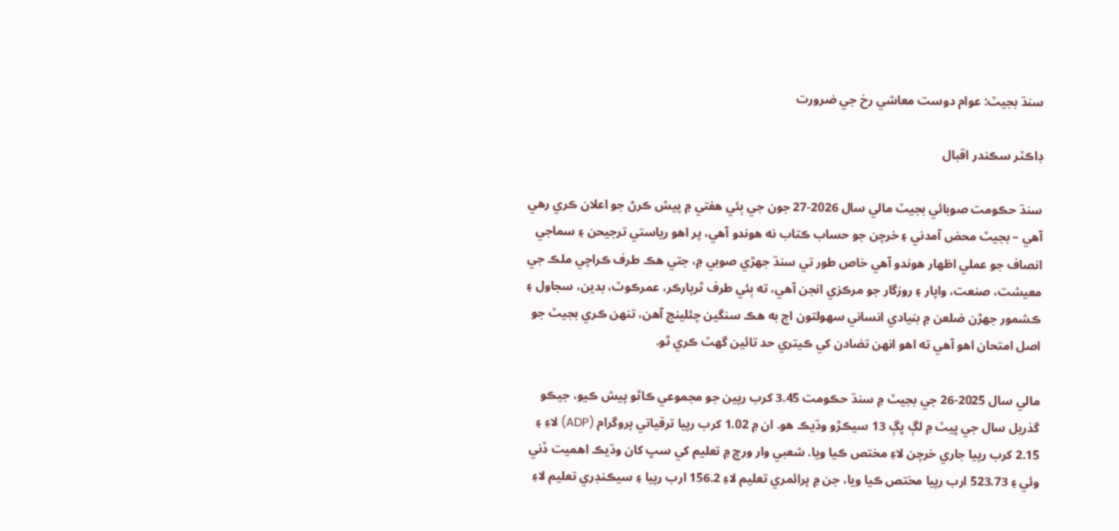سنڌ بجيٽ: عوام دوست معاشي رخ جي ضرورت

ڊاڪٽر سڪندر اقبال

سنڌ حڪومت صوبائي بجيٽ مالي سال 2026-27 جون جي ٻئي هفتي ۾ پيش ڪرڻ جو اعلان ڪري رهي آهي – بجيٽ محض آمدني ۽ خرچن جو حساب ڪتاب نه هوندو آهي، پر اهو رياستي ترجيحن ۽ سماجي انصاف جو عملي اظهار هوندو آهي خاص طور تي سنڌ جهڙي صوبي ۾، جتي هڪ طرف ڪراچي ملڪ جي معيشت، صنعت، واپار ۽ روزگار جو مرڪزي انجن آهي، ته ٻئي طرف ٿرپارڪر، عمرڪوٽ، بدين، سجاول ۽ ڪشمور جهڙن ضلعن ۾ بنيادي انساني سهولتون اڄ به هڪ سنگين چئلينج آهن، تنهن ڪري بجيٽ جو اصل امتحان اهو آهي ته اهو انهن تضادن کي ڪيتري حد تائين گهٽ ڪري ٿو.

مالي سال 2025-26 جي بجيٽ ۾ سنڌ حڪومت 3.45 کرب رپين جو مجموعي ڪاٿو پيش ڪيو، جيڪو گذريل سال جي ڀيٽ ۾ لڳ ڀڳ 13 سيڪڙو وڌيڪ هو. ان ۾ 1.02 کرب رپيا ترقياتي پروگرام (ADP) لاءِ ۽ 2.15 کرب رپيا جاري خرچن لاءِ مختص ڪيا ويا. شعبي وار ورڇ ۾ تعليم کي سڀ کان وڌيڪ اهميت ڏني وئي ۽ 523.73 ارب رپيا مختص ڪيا ويا، جن ۾ پرائمري تعليم لاءِ 156.2 ارب رپيا ۽ سيڪنڊري تعليم لاءِ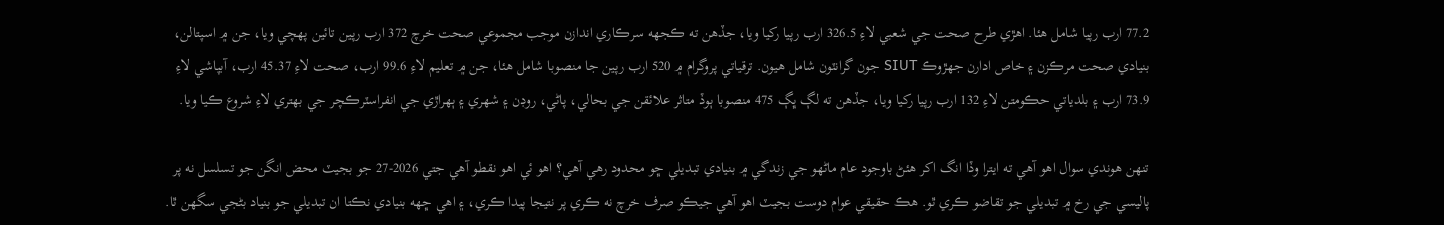77.2 ارب رپيا شامل هئا. اهڙي طرح صحت جي شعبي لاءِ 326.5 ارب رپيا رکيا ويا، جڏهن ته ڪجهه سرڪاري اندازن موجب مجموعي صحت خرچ 372 ارب رپين تائين پهچي ويا، جن ۾ اسپتالن، بنيادي صحت مرڪزن ۽ خاص ادارن جهڙوڪ SIUT جون گرانٽون شامل هيون. ترقياتي پروگرام ۾ 520 ارب رپين جا منصوبا شامل هئا، جن ۾ تعليم لاءِ 99.6 ارب، صحت لاءِ 45.37 ارب، آبپاشي لاءِ 73.9 ارب ۽ بلدياتي حڪومتن لاءِ 132 ارب رپيا رکيا ويا، جڏهن ته لڳ ڀڳ 475 منصوبا ٻوڏ متاثر علائقن جي بحالي، پاڻي، روڊن ۽ شهري ۽ ٻهراڙي جي انفراسٽرڪچر جي بهتري لاءِ شروع ڪيا ويا.

تنهن هوندي سوال اهو آهي ته ايترا وڏا انگ اکر هئڻ باوجود عام ماڻهو جي زندگي ۾ بنيادي تبديلي ڇو محدود رهي آهي؟ اهو ئي اهو نقطو آهي جتي 2026-27 جو بجيٽ محض انگن جو تسلسل نه پر پاليسي جي رخ ۾ تبديلي جو تقاضو ڪري ٿو. هڪ حقيقي عوام دوست بجيٽ اهو آهي جيڪو صرف خرچ نه ڪري پر نتيجا پيدا ڪري، ۽ اهي ڇهه بنيادي نڪتا ان تبديلي جو بنياد بڻجي سگهن ٿا.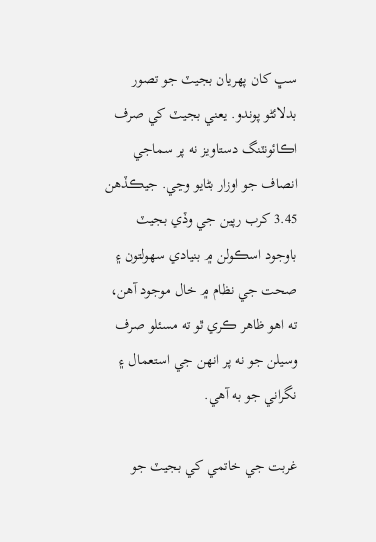سڀ کان پهريان بجيٽ جو تصور بدلائڻو پوندو. يعني بجيٽ کي صرف اڪائونٽنگ دستاويز نه پر سماجي انصاف جو اوزار بڻايو وڃي. جيڪڏهن 3.45 کرب رپين جي وڏي بجيٽ باوجود اسڪولن ۾ بنيادي سهولتون ۽ صحت جي نظام ۾ خال موجود آهن، ته اهو ظاهر ڪري ٿو ته مسئلو صرف وسيلن جو نه پر انهن جي استعمال ۽ نگراني جو به آهي.

غربت جي خاتمي کي بجيٽ جو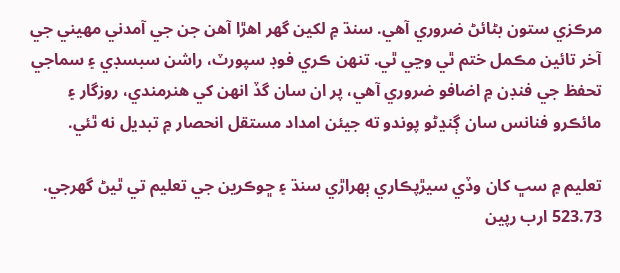مرڪزي ستون بڻائڻ ضروري آهي. سنڌ ۾ لکين گهر اهڙا آهن جن جي آمدني مهيني جي آخر تائين مڪمل ختم ٿي وڃي ٿي. تنهن ڪري فوڊ سپورٽ، راشن سبسڊي ۽ سماجي تحفظ جي فنڊن ۾ اضافو ضروري آهي، پر ان سان گڏ انهن کي هنرمندي، روزگار ۽ مائڪرو فنانس سان ڳنڍڻو پوندو ته جيئن امداد مستقل انحصار ۾ تبديل نه ٿئي.

تعليم ۾ سڀ کان وڏي سيڙپڪاري ٻهراڙي سنڌ ۽ ڇوڪرين جي تعليم تي ٿيڻ گهرجي. 523.73 ارب رپين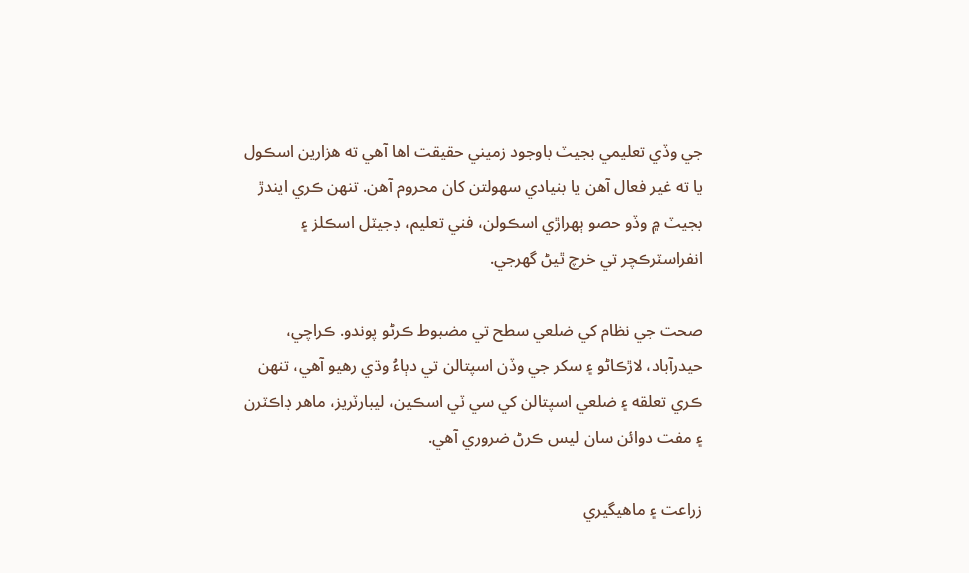جي وڏي تعليمي بجيٽ باوجود زميني حقيقت اها آهي ته هزارين اسڪول يا ته غير فعال آهن يا بنيادي سهولتن کان محروم آهن. تنهن ڪري ايندڙ بجيٽ ۾ وڏو حصو ٻهراڙي اسڪولن، فني تعليم، ڊجيٽل اسڪلز ۽ انفراسٽرڪچر تي خرچ ٿيڻ گهرجي.

صحت جي نظام کي ضلعي سطح تي مضبوط ڪرڻو پوندو. ڪراچي، حيدرآباد، لاڙڪاڻو ۽ سکر جي وڏن اسپتالن تي دٻاءُ وڌي رهيو آهي، تنهن ڪري تعلقه ۽ ضلعي اسپتالن کي سي ٽي اسڪين، ليبارٽريز، ماهر ڊاڪٽرن ۽ مفت دوائن سان ليس ڪرڻ ضروري آهي.

زراعت ۽ ماهيگيري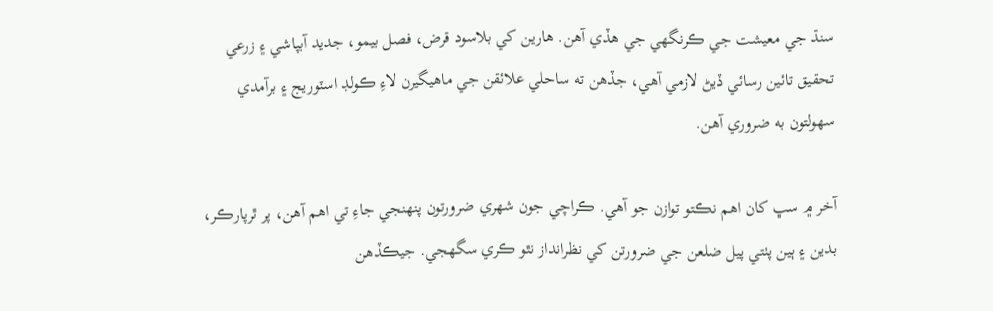سنڌ جي معيشت جي ڪرنگهي جي هڏي آهن. هارين کي بلاسود قرض، فصل بيمو، جديد آبپاشي ۽ زرعي تحقيق تائين رسائي ڏيڻ لازمي آهي، جڏهن ته ساحلي علائقن جي ماهيگيرن لاءِ ڪولڊ اسٽوريج ۽ برآمدي سهولتون به ضروري آهن.

آخر ۾ سڀ کان اهم نڪتو توازن جو آهي. ڪراچي جون شهري ضرورتون پنهنجي جاءِ تي اهم آهن، پر ٿرپارڪر، بدين ۽ ٻين پٺتي پيل ضلعن جي ضرورتن کي نظرانداز نٿو ڪري سگهجي. جيڪڏهن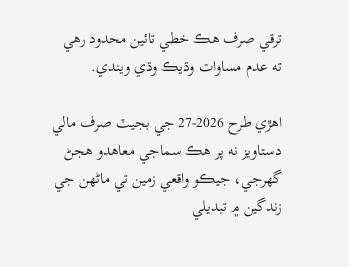ترقي صرف هڪ خطي تائين محدود رهي ته عدم مساوات وڌيڪ وڌي ويندي.

اهڙي طرح 2026-27 جي بجيٽ صرف مالي دستاويز نه پر هڪ سماجي معاهدو هجڻ گهرجي، جيڪو واقعي زمين تي ماڻهن جي زندگين ۾ تبديلي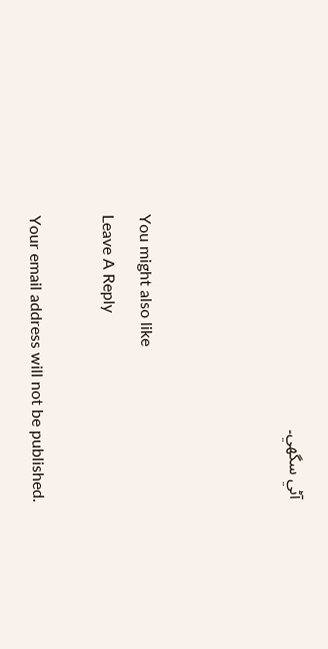آڻي سگهي۔



You might also like
Leave A Reply

Your email address will not be published.